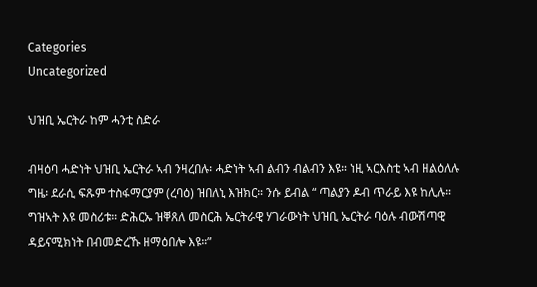Categories
Uncategorized

ህዝቢ ኤርትራ ከም ሓንቲ ስድራ

ብዛዕባ ሓድነት ህዝቢ ኤርትራ ኣብ ንዛረበሉ፡ ሓድነት ኣብ ልብን ብልብን እዩ። ነዚ ኣርእስቲ ኣብ ዘልዕለሉ ግዜ፡ ደራሲ ፍጹም ተስፋማርያም (ረባዕ) ዝበለኒ እዝክር። ንሱ ይብል “ ጣልያን ዶብ ጥራይ እዩ ከሊሉ። ግዝኣት እዩ መስሪቱ። ድሕርኡ ዝቐጸለ መስርሕ ኤርትራዊ ሃገራውነት ህዝቢ ኤርትራ ባዕሉ ብውሽጣዊ ዳይናሚክነት በብመድረኹ ዘማዕበሎ እዩ።”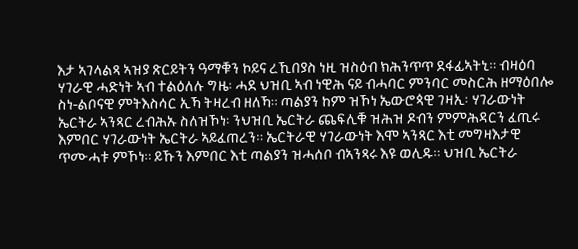እታ ኣገላልጻ ኣዝያ ጽርይትን ዓማቑን ኮይና ረኺበያስ ነዚ ዝስዕብ ክሕንጥጥ ደፋፊኣትኒ። ብዛዕባ ሃገራዊ ሓድነት ኣብ ተልዕለሉ ግዜ፡ ሓደ ህዝቢ ኣብ ነዊሕ ናይ ብሓባር ምንባር መስርሕ ዘማዕበሎ ስነ-ልቦናዊ ምትእስሳር ኢኻ ትዛረብ ዘለኻ። ጣልያን ከም ዝኾነ ኤውሮጳዊ ገዛኢ፡ ሃገራውነት ኤርትራ ኣንጻር ረብሕኡ ስለዝኾነ፡ ንህዝቢ ኤርትራ ጨፍሊቑ ዝሕዝ ዶብን ምምሕዳርን ፈጢሩ እምበር ሃገራውነት ኤርትራ ኣይፈጠረን። ኤርትራዊ ሃገራውነት እሞ ኣንጻር እቲ መግዛእታዊ ጥሙሓቱ ምኾነ። ይኹን እምበር እቲ ጣልያን ዝሓሰቦ ብኣንጻሩ እዩ ወሊዱ። ህዝቢ ኤርትራ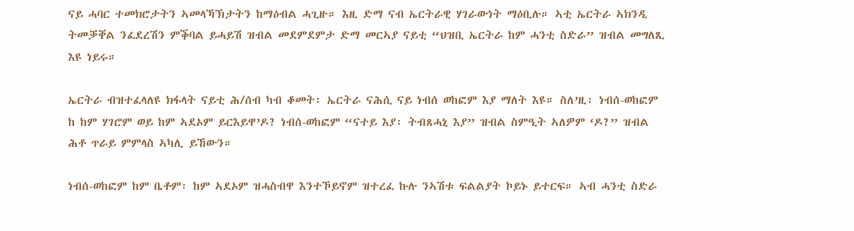ናይ ሓባር ተመክሮታትን ኣመላኻኽታትን ከማዕብል ሓጊዙ። እዚ ድማ ናብ ኤርትራዊ ሃገራውነት ማዕቢሉ። ኣቲ ኤርትራ ኣክንዲ ትመቓቐል ንፈደረሽን ምቕባል ይሓይሽ ዝብል መደምደምታ ድማ መርኣያ ናይቲ “ህዝቢ ኤርትራ ከም ሓንቲ ስድራ” ዝብል መግለጺ እዩ ነይሩ።

ኤርትራ ብዝተፈላለዩ ክፋላት ናይቲ ሕ/ሰብ ካብ ቆመት፡ ኤርትራ ናሕሲ ናይ ነብሰ ወከፎም እያ ማለት እዩ። ስለ’ዚ፡ ነብሰ-ወከፎም ከ ከም ሃገሮም ወይ ከም ኣደኦም ይርእይዋ’ዶ? ነብሰ-ወከፎም “ናተይ እያ፡ ትብጸሓኒ እያ” ዝብል ስምዒት ኣለዎም ‘ዶ?” ዝብል ሕቶ ጥራይ ምምላስ ኣካሊ ይኸውን።

ነብሰ-ወከፎም ከም ቤቶም፡ ከም ኣደኦም ዝሓስብዋ እንተኾይኖም ዝተረፈ ኩሉ ንኣሽቱ ፍልልያት ኮይኑ ይተርፍ። ኣብ ሓንቲ ስድራ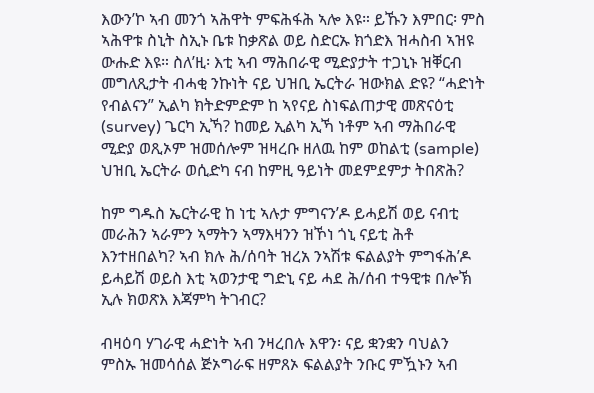እውን’ኮ ኣብ መንጎ ኣሕዋት ምፍሕፋሕ ኣሎ እዩ። ይኹን እምበር፡ ምስ ኣሕዋቱ ስኒት ስኢኑ ቤቱ ከቃጽል ወይ ስድርኡ ክጎድእ ዝሓስብ ኣዝዩ ውሑድ እዩ። ስለ’ዚ፡ እቲ ኣብ ማሕበራዊ ሚድያታት ተጋኒኑ ዝቐርብ መግለጺታት ብሓቂ ንኩነት ናይ ህዝቢ ኤርትራ ዝውክል ድዩ? “ሓድነት የብልናን” ኢልካ ክትድምድም ከ ኣየናይ ስነፍልጠታዊ መጽናዕቲ (survey) ጌርካ ኢኻ? ከመይ ኢልካ ኢኻ ነቶም ኣብ ማሕበራዊ ሚድያ ወጺኦም ዝመሰሎም ዝዛረቡ ዘለዉ ከም ወከልቲ (sample) ህዝቢ ኤርትራ ወሲድካ ናብ ከምዚ ዓይነት መደምደምታ ትበጽሕ?

ከም ግዱስ ኤርትራዊ ከ ነቲ ኣሉታ ምግናን’ዶ ይሓይሽ ወይ ናብቲ መራሕን ኣራምን ኣማትን ኣማእዛንን ዝኾነ ጎኒ ናይቲ ሕቶ እንተዘበልካ? ኣብ ክሉ ሕ/ሰባት ዝረአ ንኣሽቱ ፍልልያት ምግፋሕ’ዶ ይሓይሽ ወይስ እቲ ኣወንታዊ ግድኒ ናይ ሓደ ሕ/ሰብ ተዓዊቱ በሎኽ ኢሉ ክወጽእ እጃምካ ትገብር?

ብዛዕባ ሃገራዊ ሓድነት ኣብ ንዛረበሉ እዋን፡ ናይ ቋንቋን ባህልን ምስኡ ዝመሳሰል ጅኦግራፍ ዘምጸኦ ፍልልያት ንቡር ምዃኑን ኣብ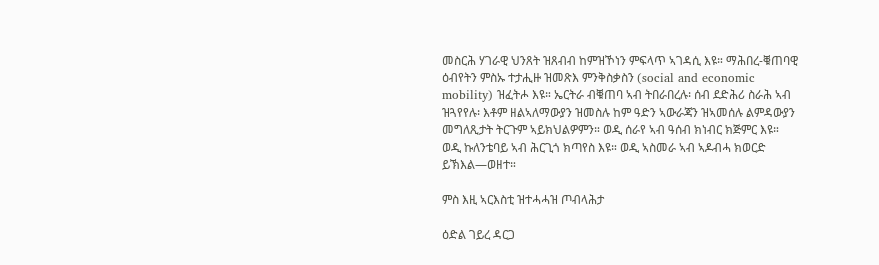መስርሕ ሃገራዊ ህንጸት ዝጸብብ ከምዝኾነን ምፍላጥ ኣገዳሲ እዩ። ማሕበረ-ቑጠባዊ ዕብየትን ምስኡ ተታሒዙ ዝመጽእ ምንቅስቃስን (social and economic mobility) ዝፈትሖ እዩ። ኤርትራ ብቑጠባ ኣብ ትበራበረሉ፡ ሰብ ደድሕሪ ስራሕ ኣብ ዝጓየየሉ፡ እቶም ዘልኣለማውያን ዝመስሉ ከም ዓድን ኣውራጃን ዝኣመሰሉ ልምዳውያን መግለጺታት ትርጉም ኣይክህልዎምን። ወዲ ሰራየ ኣብ ዓሰብ ክነብር ክጅምር እዩ። ወዲ ኩለንቴባይ ኣብ ሕርጊጎ ክጣየስ እዩ። ወዲ ኣስመራ ኣብ ኣዶብሓ ክወርድ ይኽእል—ወዘተ።

ምስ እዚ ኣርእስቲ ዝተሓሓዝ ጦብላሕታ

ዕድል ገይረ ዳርጋ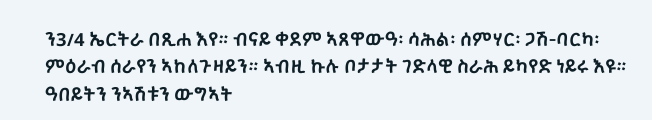ን3/4 ኤርትራ በጺሐ እየ። ብናይ ቀደም ኣጸዋውዓ፡ ሳሕል፡ ሰምሃር፡ ጋሽ-ባርካ፡ ምዕራብ ሰራየን ኣከለጉዛይን። ኣብዚ ኩሉ ቦታታት ገድላዊ ስራሕ ይካየድ ነይሩ እዩ። ዓበይትን ንኣሽቱን ውግኣት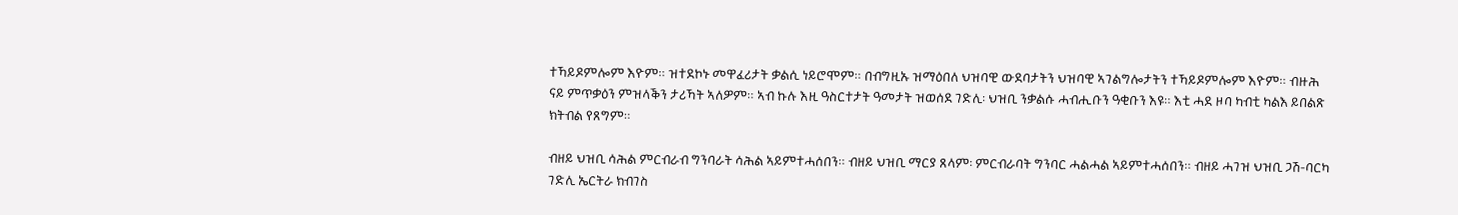ተኻይዶምሎም እዮም። ዝተደኮኑ መዋፈሪታት ቃልሲ ነይሮሞም። በብግዚኡ ዝማዕበለ ህዝባዊ ውደባታትን ህዝባዊ ኣገልግሎታትን ተኻይዶምሎም እዮም። ብዙሕ ናይ ምጥቃዕን ምዝላቕን ታሪኻት ኣለዎም። ኣብ ኩሉ እዚ ዓስርተታት ዓመታት ዝወሰደ ገድሊ፡ ህዝቢ ንቃልሱ ሓብሒቡን ዓቂቡን እዩ። እቲ ሓደ ዞባ ካብቲ ካልእ ይበልጽ ክትብል የጸግም።

ብዘይ ህዝቢ ሳሕል ምርብራብ ግንባራት ሳሕል ኣይምተሓሰበን። ብዘይ ህዝቢ ማርያ ጸላም፡ ምርብራባት ግንባር ሓልሓል ኣይምተሓሰበን። ብዘይ ሓገዝ ህዝቢ ጋሽ-ባርካ ገድሊ ኤርትራ ክብገስ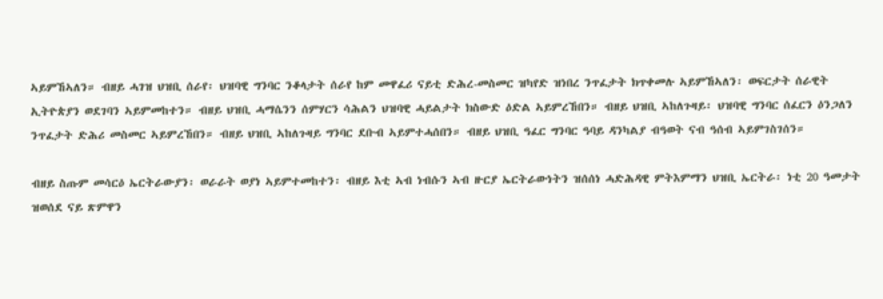ኣይምኸኣለን። ብዘይ ሓገዝ ህዝቢ ሰራየ፡ ህዝባዊ ግንባር ንቆላታት ሰራየ ከም መዋፈሪ ናይቲ ድሕረ-መስመር ዝካየድ ዝነበረ ንጥፈታት ክጥቀመሉ ኣይምኸኣለን፡ ወፍርታት ሰራዊት ኢትዮጵያን ወደገባን ኣይምመከተን። ብዘይ ህዝቢ ሓማሴንን ሰምሃርን ሳሕልን ህዝባዊ ሓይልታት ክስውድ ዕድል ኣይምረኸበን። ብዘይ ህዝቢ ኣከለጉዛይ፡ ህዝባዊ ግንባር ሰፈርን ዕንጋለን ንጥፈታት ድሕሪ መስመር ኣይምረኸበን። ብዘይ ህዝቢ ኣከለጉዛይ ግንባር ደቡብ ኣይምተሓሰበን። ብዘይ ህዝቢ ዓፈር ግንባር ዓባይ ዳንካልያ ብዓወት ናብ ዓሰብ ኣይምገስገሰን።

ብዘይ ስጡም መሳርዕ ኤርትራውያን፡ ወራራት ወያነ ኣይምተመከተን፡ ብዘይ እቲ ኣብ ነብሱን ኣብ ዙርያ ኤርትራውነትን ዝሰሰነ ሓድሕዳዊ ምትእምማን ህዝቢ ኤርትራ፡ ነቲ 20 ዓመታት ዝወሰደ ናይ ጽምዋን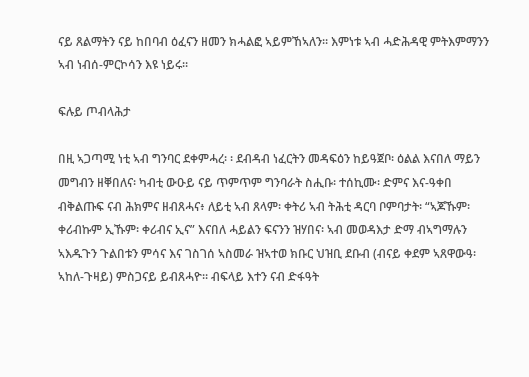ናይ ጸልማትን ናይ ከበባብ ዕፈናን ዘመን ክሓልፎ ኣይምኸኣለን። እምነቱ ኣብ ሓድሕዳዊ ምትእምማንን ኣብ ነብሰ-ምርኮሳን እዩ ነይሩ።

ፍሉይ ጦብላሕታ

በዚ ኣጋጣሚ ነቲ ኣብ ግንባር ደቀምሓረ፡ ፡ ደብዳብ ነፈርትን መዳፍዕን ከይዓጀቦ፡ ዕልል እናበለ ማይን መግብን ዘቐበለና፡ ካብቲ ውዑይ ናይ ጥምጥም ግንባራት ስሒቡ፡ ተሰኪሙ፡ ድምና እና-ዓቀበ ብቅልጡፍ ናብ ሕክምና ዘብጸሓና፥ ለይቲ ኣብ ጸላም፡ ቀትሪ ኣብ ትሕቲ ዳርባ ቦምባታት፡ “ኣጆኹም፡ ቀሪብኩም ኢኹም፡ ቀሪብና ኢና” እናበለ ሓይልን ፍናንን ዝሃበና፡ ኣብ መወዳእታ ድማ ብኣግማሉን ኣእዱጉን ጉልበቱን ምሳና እና ገስገሰ ኣስመራ ዝኣተወ ክቡር ህዝቢ ደቡብ (ብናይ ቀደም ኣጸዋውዓ፡ ኣከለ-ጉዛይ) ምስጋናይ ይብጸሓዮ። ብፍላይ እተን ናብ ድፋዓት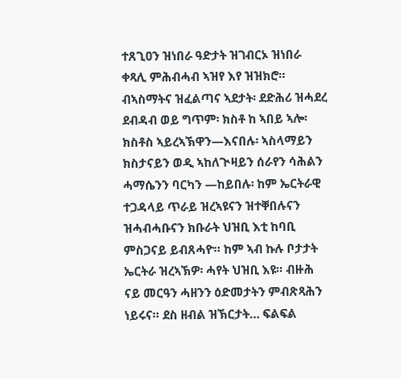ተጸጊዐን ዝነበራ ዓድታት ዝገብርኦ ዝነበራ ቀጻሊ ምሕብሓብ ኣዝየ እየ ዝዝክሮ። ብኣስማትና ዝፈልጣና ኣደታት፡ ደድሕሪ ዝሓደረ ደብዳብ ወይ ግጥም፡ ክስቶ ከ ኣበይ ኣሎ፡ክስቶስ ኣይረኣኽዋን—እናበሉ፡ ኣስላማይን ክስታናይን ወዲ ኣከለጒዛይን ሰራየን ሳሕልን ሓማሴንን ባርካን —ከይበሉ፡ ከም ኤርትራዊ ተጋዳላይ ጥራይ ዝረኣዩናን ዝተቐበሉናን ዝሓብሓቡናን ክቡራት ህዝቢ እቲ ከባቢ ምስጋናይ ይብጸሓዮ። ከም ኣብ ኩሉ ቦታታት ኤርትራ ዝረኣኽዎ፡ ሓየት ህዝቢ እዩ። ብዙሕ ናይ መርዓን ሓዘንን ዕድመታትን ምብጽጻሕን ነይሩና። ደስ ዘብል ዝኽርታት… ፍልፍል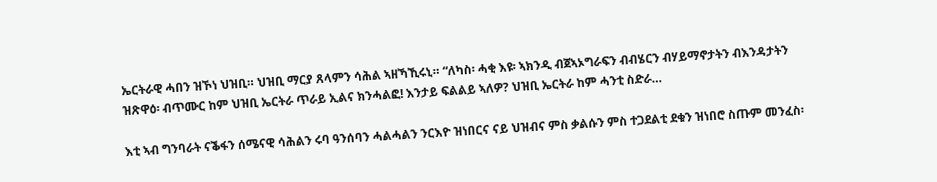ኤርትራዊ ሓበን ዝኾነ ህዝቢ። ህዝቢ ማርያ ጸላምን ሳሕል ኣዘኻኺሩኒ። “ለካስ፡ ሓቂ እዩ፡ ኣክንዲ ብጀኣኦግራፍን ብብሄርን ብሃይማኖታትን ብእንዳታትን ዝጽዋዕ፡ ብጥሙር ከም ህዝቢ ኤርትራ ጥራይ ኢልና ክንሓልፎ! እንታይ ፍልልይ ኣለዎ? ህዝቢ ኤርትራ ከም ሓንቲ ስድራ…

እቲ ኣብ ግንባራት ናቕፋን ሰሜናዊ ሳሕልን ሩባ ዓንሰባን ሓልሓልን ንርእዮ ዝነበርና ናይ ህዝብና ምስ ቃልሱን ምስ ተጋደልቲ ደቁን ዝነበሮ ስጡም መንፈስ፡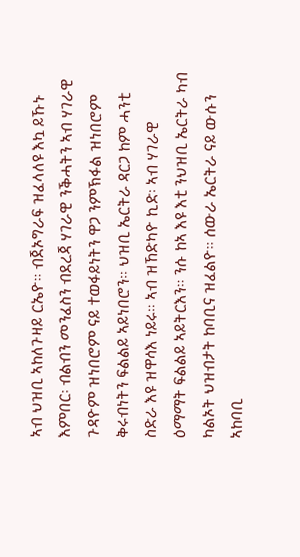ኣብ ህዝቢ ኣከለጉዛይ ርኤዮ። ብጀኦግራፍ ዝፈላለዩ እኳ ይኹኑ እምበር፡ ብልብን መንፈስን ብደረጃ ሃገራዊ ንቕሓትን ኣብ ሃገራዊ ጉዳዮም ዝነበሮም ናይ ተወፋይነትን ዋጋ ንምኽፋል ዝነበሮም ቅሩብነትን ፍልልይ ኣይነበሮን። ህዝቢ ኤርትራ ዳርጋ ከም ሓንቲ ስድራ እዩ ዝዋሳእ ነይሩ። ኣብ ዝኸድካዮ ኪድ፡ ኣብ ሃገራዊ ዕማማት ፍልልይ ኣይትርእን። ንሱ ከኣ እዩ እቲ ንህዝቢ ኤርትራ ካብ ካልኦት ህዝብታት ከባቢና ዝፈልዮ። ሰውራ ኤርትራ ናይ ውሱን ኣከባቢ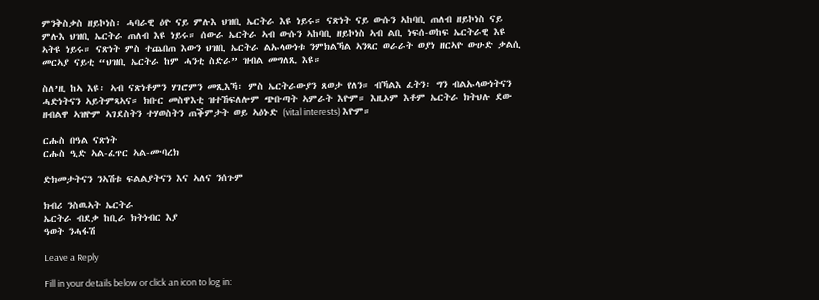ምንቅስቃስ ዘይኮነስ፡ ሓባራዊ ዕዮ ናይ ምሉእ ህዝቢ ኤርትራ እዩ ነይሩ። ናጽነት ናይ ውሱን ኣከባቢ ጠለብ ዘይኮነስ ናይ ምሉእ ህዝቢ ኤርትራ ጠለብ እዩ ነይሩ። ሰውራ ኤርትራ ኣብ ውሱን ኣከባቢ ዘይኮነስ ኣብ ልቢ ነፍሰ-ወከፍ ኤርትራዊ እዩ ኣትዩ ነይሩ። ናጽነት ምስ ተጨበጠ እውን ህዝቢ ኤርትራ ልኡላውነቱ ንምክልኻል ኣንጻር ወራራት ወያነ ዘርኣዮ ውሁድ ቃልሲ መርኣያ ናይቲ “ህዝቢ ኤርትራ ከም ሓንቲ ስድራ” ዝብል መግለጺ እዩ።

ስለ’ዚ ከኣ እዩ፡ ኣብ ናጽነቶምን ሃገሮምን መጺእኻ፡ ምስ ኤርትራውያን ጸወታ የለን። ብኻልእ ፈትን፡ ግን ብልኡላውነትናን ሓድነትናን ኣይትምጻኣና። ክቡር መስዋእቲ ዝተኸፍለሎም ጭቡጣት ኣምራት እዮም። እዚኦም እቶም ኤርትራ ክትህሉ ደው ዘብልዋ ኣዝዮም ኣገደስትን ተሃወስትን ጠቕምታት ወይ ኣዕኑድ (vital interests) እዮም።

ርሑስ በዓል ናጽነት
ርሑስ ዒድ ኣል-ፈጥር ኣል-ሙባረክ

ድክመታትናን ንኣሽቱ ፍልልያትናን እና ኣለና ንሰጉም

ክብሪ ንስዉኣት ኤርትራ
ኤርትራ ብደቃ ከቢራ ክትነብር እያ
ዓወት ንሓፋሽ

Leave a Reply

Fill in your details below or click an icon to log in: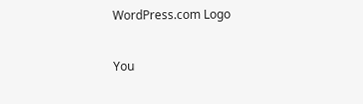WordPress.com Logo

You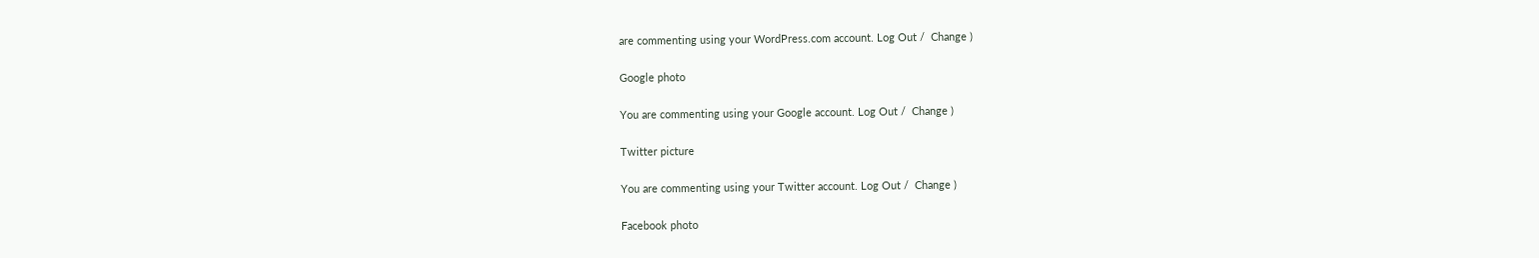are commenting using your WordPress.com account. Log Out /  Change )

Google photo

You are commenting using your Google account. Log Out /  Change )

Twitter picture

You are commenting using your Twitter account. Log Out /  Change )

Facebook photo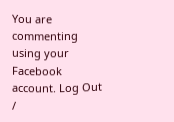You are commenting using your Facebook account. Log Out /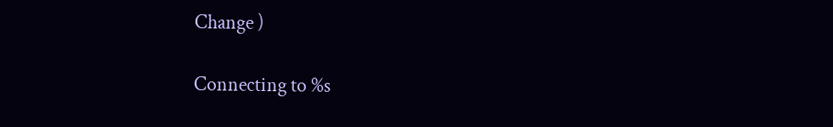Change )

Connecting to %s